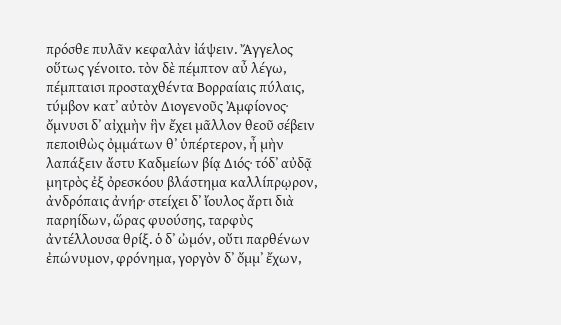πρόσθε πυλᾶν κεφαλὰν ἰάψειν. Ἄγγελος οὕτως γένοιτο. τὸν δὲ πέμπτον αὖ λέγω, πέμπταισι προσταχθέντα Βορραίαις πύλαις, τύμβον κατʼ αὐτὸν Διογενοῦς Ἀμφίονος· ὄμνυσι δʼ αἰχμὴν ἣν ἔχει μᾶλλον θεοῦ σέβειν πεποιθὼς ὀμμάτων θʼ ὑπέρτερον, ἦ μὴν λαπάξειν ἄστυ Καδμείων βίᾳ Διός· τόδʼ αὐδᾷ μητρὸς ἐξ ὀρεσκόου βλάστημα καλλίπρῳρον, ἀνδρόπαις ἀνήρ· στείχει δʼ ἴουλος ἄρτι διὰ παρηίδων, ὥρας φυούσης, ταρφὺς ἀντέλλουσα θρίξ. ὁ δʼ ὠμόν, οὔτι παρθένων ἐπώνυμον, φρόνημα, γοργὸν δʼ ὄμμʼ ἔχων,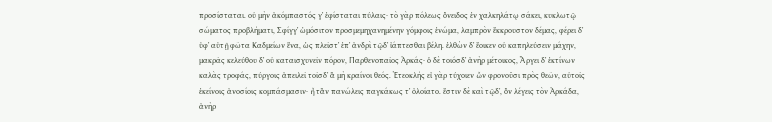προσίσταται. οὐ μὴν ἀκόμπαστός γʼ ἐφίσταται πύλαις· τὸ γὰρ πόλεως ὄνειδος ἐν χαλκηλάτῳ σάκει, κυκλωτῷ σώματος προβλήματι, Σφίγγʼ ὠμόσιτον προσμεμηχανημένην γόμφοις ἐνώμα, λαμπρὸν ἔκκρουστον δέμας, φέρει δʼ ὑφʼ αὑτῇ φῶτα Καδμείων ἕνα, ὡς πλεῖστʼ ἐπʼ ἀνδρὶ τῷδʼ ἰάπτεσθαι βέλη. ἐλθὼν δʼ ἔοικεν οὐ καπηλεύσειν μάχην, μακρᾶς κελεύθου δʼ οὐ καταισχυνεῖν πόρον, Παρθενοπαῖος Ἀρκάς· ὁ δὲ τοιόσδʼ ἀνὴρ μέτοικος, Ἄργει δʼ ἐκτίνων καλὰς τροφάς, πύργοις ἀπειλεῖ τοῖσδʼ ἃ μὴ κραίνοι θεός. Ἐτεοκλής εἰ γὰρ τύχοιεν ὧν φρονοῦσι πρὸς θεῶν, αὐτοῖς ἐκείνοις ἀνοσίοις κομπάσμασιν· ἦ τἂν πανώλεις παγκάκως τʼ ὀλοίατο. ἔστιν δὲ καὶ τῷδʼ, ὃν λέγεις τὸν Ἀρκάδα, ἀνὴρ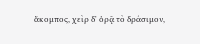ἄκομπος, χεὶρ δʼ ὁρᾷ τὸ δράσιμον,